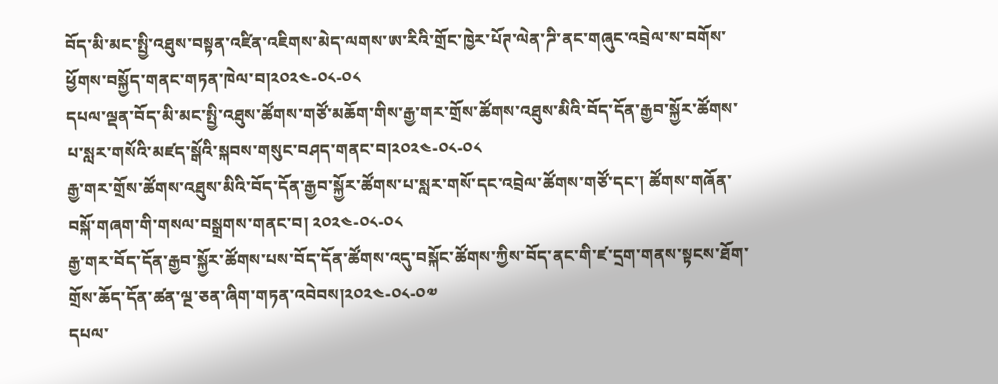བོད་མི་མང་སྤྱི་འཐུས་བསྟན་འཛིན་འཇིགས་མེད་ལགས་ཨ་རིའི་གྲོང་ཁྱེར་པོཊ་ལེན་ཌི་ནང་གཞུང་འབྲེལ་ས་བགོས་ཕྱོགས་བསྐྱོད་གནང་གཏན་ཁེལ་བ།༢༠༢༤-༠༨-༠༨
དཔལ་ལྡན་བོད་མི་མང་སྤྱི་འཐུས་ཚོགས་གཙོ་མཆོག་གིས་རྒྱ་གར་གྲོས་ཚོགས་འཐུས་མིའི་བོད་དོན་རྒྱབ་སྐྱོར་ཚོགས་པ་སླར་གསོའི་མཛད་སྒོའི་སྐབས་གསུང་བཤད་གནང་བ།༢༠༢༤-༠༨-༠༨
རྒྱ་གར་གྲོས་ཚོགས་འཐུས་མིའི་བོད་དོན་རྒྱབ་སྐྱོར་ཚོགས་པ་སླར་གསོ་དང་འབྲེལ་ཚོགས་གཙོ་དང་། ཚོགས་གཞོན་བསྐོ་གཞག་གི་གསལ་བསྒྲགས་གནང་བ། ༢༠༢༤-༠༨-༠༨
རྒྱ་གར་བོད་དོན་རྒྱབ་སྐྱོར་ཚོགས་པས་བོད་དོན་ཚོགས་འདུ་བསྐོང་ཚོགས་ཀྱིས་བོད་ནང་གི་ཛ་དྲག་གནས་སྟངས་ཐོག་གྲོས་ཆོད་དོན་ཚན་ལྔ་ཅན་ཞིག་གཏན་འབེབས།༢༠༢༤-༠༨-༠༧
དཔལ་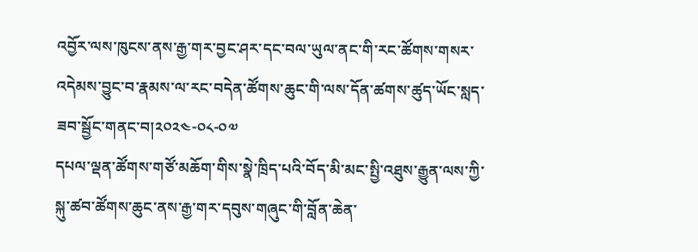འབྱོར་ལས་ཁུངས་ནས་རྒྱ་གར་བྱང་ཤར་དང་བལ་ཡུལ་ནང་གི་རང་ཚོགས་གསར་འདེམས་བྱུང་བ་རྣམས་ལ་རང་བདེན་ཚོགས་ཆུང་གི་ལས་དོན་ཚགས་ཚུད་ཡོང་སླད་ཟབ་སྦྱོང་གནང་བ།༢༠༢༤-༠༨-༠༧
དཔལ་ལྡན་ཚོགས་གཙོ་མཆོག་གིས་སྣེ་ཁྲིད་པའི་བོད་མི་མང་སྤྱི་འཐུས་རྒྱུན་ལས་ཀྱི་སྐུ་ཚབ་ཚོགས་ཆུང་ནས་རྒྱ་གར་དབུས་གཞུང་གི་བློན་ཆེན་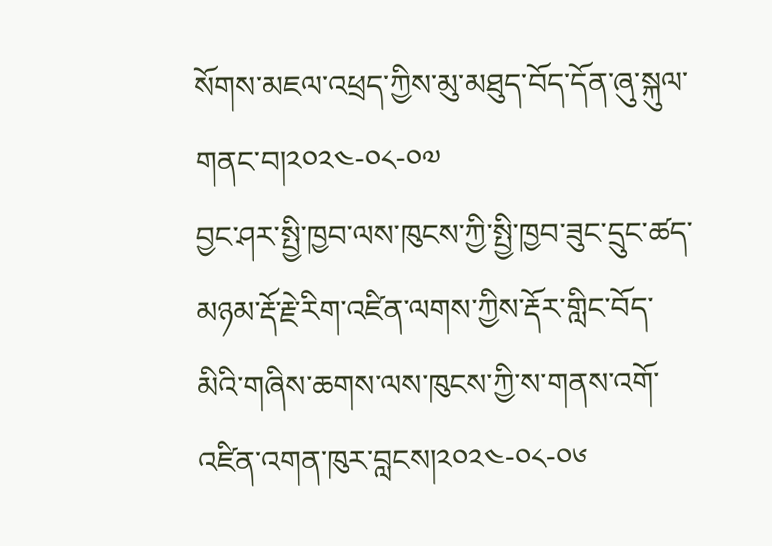སོགས་མཇལ་འཕྲད་ཀྱིས་མུ་མཐུད་བོད་དོན་ཞུ་སྐུལ་གནང་བ།༢༠༢༤-༠༨-༠༧
བྱང་ཤར་སྤྱི་ཁྱབ་ལས་ཁུངས་ཀྱི་སྤྱི་ཁྱབ་ཟུང་དྲུང་ཚད་མཉམ་རྡོ་རྗེ་རིག་འཛིན་ལགས་ཀྱིས་རྡོར་གླིང་བོད་མིའི་གཞིས་ཆགས་ལས་ཁུངས་ཀྱི་ས་གནས་འགོ་འཛིན་འགན་ཁུར་བླངས།༢༠༢༤-༠༨-༠༦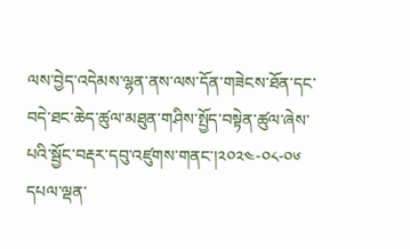ལས་བྱེད་འདེམས་ལྷན་ནས་ལས་དོན་གཟེངས་ཐོན་དང་བདེ་ཐང་ཆེད་ཚུལ་མཐུན་གཤིས་སྤྱོད་བསྟེན་ཚུལ་ཞེས་པའི་སྦྱོང་བརྡར་དབུ་འཛུགས་གནང་།༢༠༢༤-༠༨-༠༦
དཔལ་ལྡན་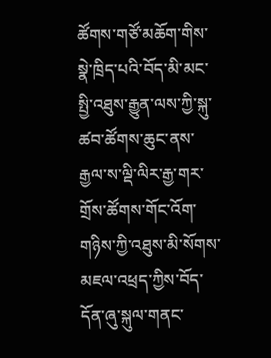ཚོགས་གཙོ་མཆོག་གིས་སྣེ་ཁྲིད་པའི་བོད་མི་མང་སྤྱི་འཐུས་རྒྱུན་ལས་ཀྱི་སྐུ་ཚབ་ཚོགས་ཆུང་ནས་རྒྱལ་ས་ལྡི་ལིར་རྒྱ་གར་གྲོས་ཚོགས་གོང་འོག་གཉིས་ཀྱི་འཐུས་མི་སོགས་མཇལ་འཕྲད་ཀྱིས་བོད་དོན་ཞུ་སྐུལ་གནང་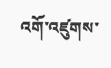འགོ་འཛུགས་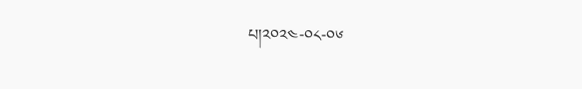པ།༢༠༢༤-༠༨-༠༦